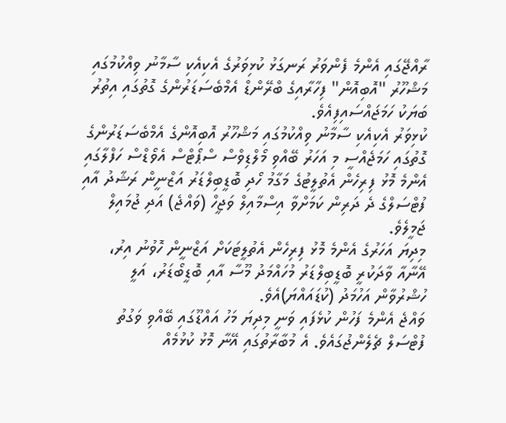ރާއްޖޭގައި އެންމެ ފެންވަރު ރަނގަޅު ކުޅިވަރުގެ އެކިއެކި ސާމާނު ވިއްކުމުގައި މަޝްހޫރު "އޮބިއޮން" ފިހާރާއިގެ ބްރޭންޑް އެމްބެސަޑަރުންގެ ގޮތުގައި އިތުރު ބަޔަކު ހަމަޖައްސައިފިއެވެ.
ކުޅިވަރު އެކިއެކި ސާމާނު ވިއްކުމުގައި މަޝްހޫރު އޮބިއޮންގެ އެމްބެސަޑަރުންގެ ގޮތުގައި ހަމަޖެއްސީ މި އަހަރު ބޭއްވި މޯލްޑިވްސް ސްޕޯޓްސް އެވޯޑްސް ހަފްލާގައި އެންމެ މޮޅު ފިރިހެން އެތުލީޓުގެ މަގާމު ހޯދި ބޮޑީބިލްޑަރު އަޒްނީން ރަޝާދު އާއި ފުޓްސަލްގެ ދެ ދަރިން ކަމަށްވާ އިސްމާއިލް ވަޖީހް (ވައްޖެ) އަދި ޖުމައިލް ޖަމީލެވެ.
މިދިޔަ އަހަރުގެ އެންމެ މޮޅު ފިރިހެން އެތުލީޓަކަށް އަޒްނީން ހޮވުނު އިރު، އޭނާއާ ވާދަކުރީ ބޮޑީބިލްޑަރު މުހައްމަދު މޫސާ އާއި ބޮޑީބޯޑަރު، އަލީ ހުޝްރުވާން އަހުމަދު (ކުޑައައްޔަ)އެވެ.
ވައްޖެ އެންމެ ފަހުން ކުޅެފައި ވަނީ މިދިޔަ މަހު އައްޑޫގައި ބޭއްވި ވަގުތު ފުޓްސަލް ޗެލެންޖުގައެވެ. އެ މުބާރާތުގައި އޭނާ މޮޅު ކުޅުމެއް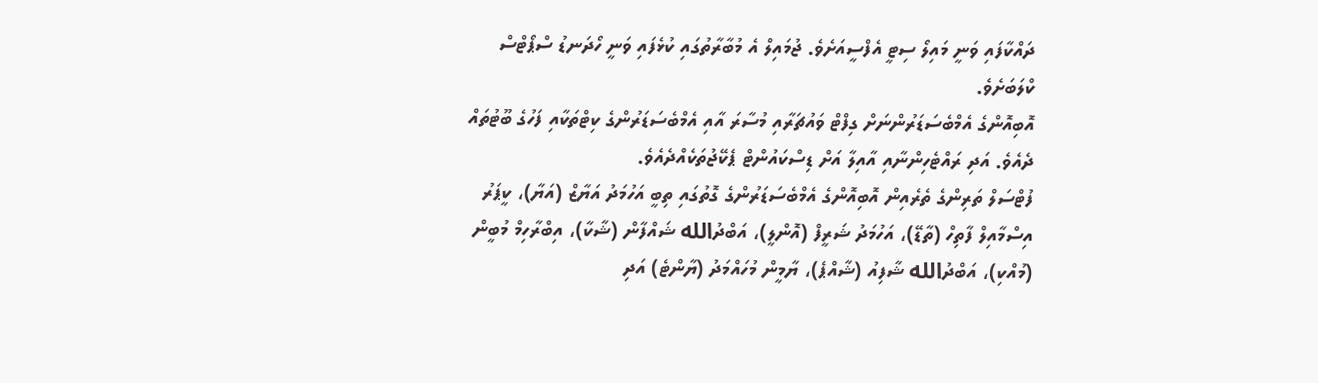ދައްކާފައި ވަނީ މައިލޯ ސިޓީ އެފްސީއަށެވެ. ޖުމައިލް އެ މުބާރާތުގައި ކުޅެފައި ވަނީ ހޯދަނޑު ސްޕޯޓްސް ކްލަބަށެވެ.
އޮބިއޮންގެ އެމްބެސަޑަރުންނަށް ގިފްޓް ވައުޗަރާއި މުސާރަ އާއި އެމްބެސަޑަރުންގެ ކިޓްތަކާއި ފަހުގެ ބޫޓުތައް ދެއެވެ. އަދި ރައްޓެހިންނާއި އާއިލާ އަށް ޑިސްކައުންޓް ޕެކޭޖުތަކެއްދެއެވެ.
ފުޓްސަލް ތަރިންގެ ތެރެއިން އޮބިއޮންގެ އެމްބެސަޑަރުންގެ ގޮތުގައި ތިބީ އަހުމަދު އަޔާޒް (އަޔާ)، ކީޕަރު އިސްމާއިލް ފާތިހް (ތާޑޭ)، އަހުމަދު ޝަރީފް (އޮންލީ)، އަބްދުالله ޝައްފާން (ޝާކާ)، އިބްރާހިމް މުބީން (މުއްކި)، އަބްދުالله ޝާފިއު (ޝާއްޕެ)، ޔާމީން މުހައްމަދު (ޔާންޓެ) އަދި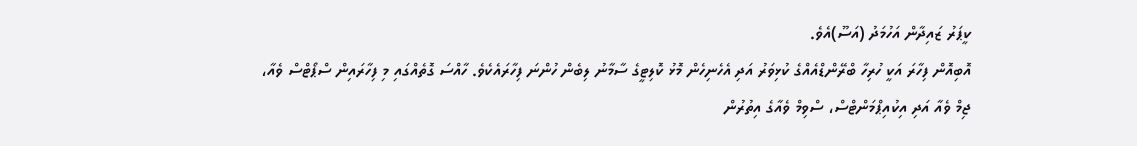ކީޕަރު ޒައިދާން އަހުމަދު (އަސޫ)އެވެ.
އޮބިއޮން ފިހާރަ އަކީ ހުރިހާ ބްރޭންޑްއެއްގެ ކުޅިވަރު އަދި އެހެނިހެން މޮޅު ކޮލިޓީގެ ސާމާނު ލިބެން ހުންނަ ފިހާރައެކެވެ. ހާއްސަ ގޮތެއްގައި މި ފިހާރައިން ސްޕޯޓްސް ވެއާ، ޖިމް ވެއާ އަދި އިކުއިޕްމަންޓްސް، ސްވިމް ވެއާގެ އިތުރުން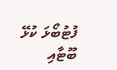ފުޓުބޯޅަ ކުޅޭ ބޫޓާއި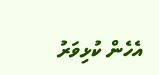އެހެން ކުޅިވަރު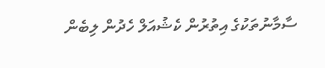ސާމާނުތަކުގެ އިތުރުން ކެޝުއަލް ހެދުން ލިބެން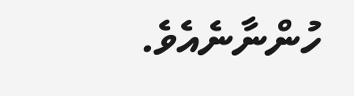ހުންނާނެއެވެ.